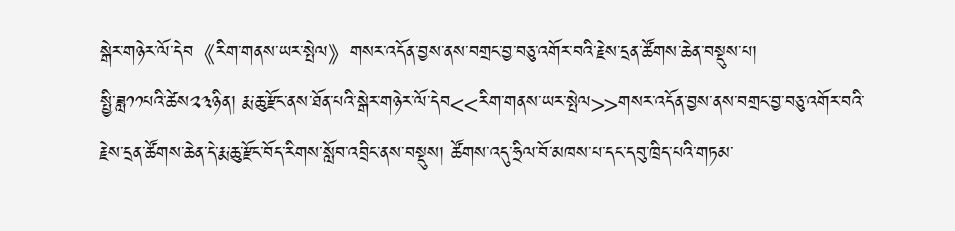སྒེར་གཉེར་ལོ་དེབ《རིག་གནས་ཡར་སྤེལ》གསར་འདོན་བྱས་ནས་བགྲང་བྱ་བཅུ་འགོར་བའི་རྗེས་དྲན་ཚོགས་ཆེན་བསྡུས་པ།
སྤྱི་ཟླ༡༡པའི་ཚེས༢༣ཉིན། རྨ་ཆུ་རྫོང་ནས་ཐོན་པའི་སྒེར་གཉེར་ལོ་དེབ<<རིག་གནས་ཡར་སྤེལ>>གསར་འདོན་བྱས་ནས་བགྲང་བྱ་བཅུ་འགོར་བའི་རྗེས་དྲན་ཚོགས་ཆེན་དེ་རྨ་ཆུ་རྫོང་བོད་རིགས་སློབ་འབྲིང་ནས་བསྡུས། ཚོགས་འདུ་ཧྲིལ་བོ་མཁས་པ་དང་དབུ་ཁྲིད་པའི་གཏམ་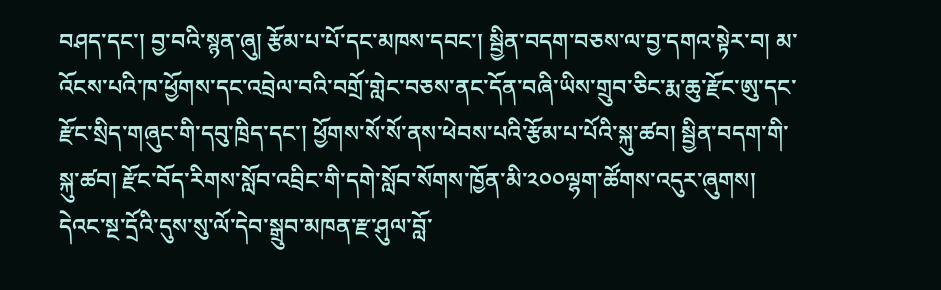བཤད་དང་། བྱ་བའི་སྙན་ཞུ། རྩོམ་པ་པོ་དང་མཁས་དབང་། སྦྱིན་བདག་བཅས་ལ་བྱ་དགའ་སྟེར་བ། མ་འོངས་པའི་ཁ་ཕྱོགས་དང་འབྲེལ་བའི་བགྲོ་གླེང་བཅས་ནང་དོན་བཞི་ཡིས་གྲུབ་ཅིང་རྨ་ཆུ་རྫོང་ཨུ་དང་རྫོང་སྲིད་གཞུང་གི་དབུ་ཁྲིད་དང་། ཕྱོགས་སོ་སོ་ནས་ཕེབས་པའི་རྩོམ་པ་པོའི་སྐུ་ཚབ། སྦྱིན་བདག་གི་སྐུ་ཚབ། རྫོང་བོད་རིགས་སློབ་འབྲིང་གི་དགེ་སློབ་སོགས་ཁྱོན་མི་༢༠༠ལྷག་ཚོགས་འདུར་ཞུགས། དེའང་སྔ་དྲོའི་དུས་སུ་ལོ་དེབ་སྒྲུབ་མཁན་རྫ་ཤུལ་བློ་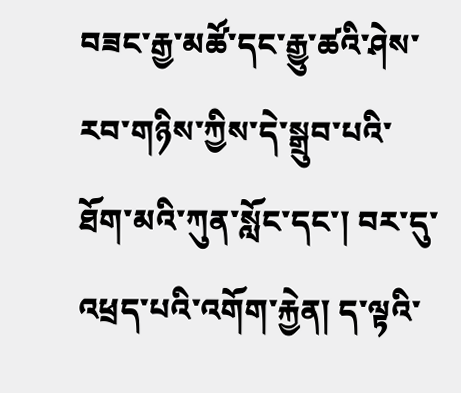བཟང་རྒྱ་མཚོ་དང་རྒྱུ་ཚའི་ཤེས་རབ་གཉིས་ཀྱིས་དེ་སྒྲུབ་པའི་ཐོག་མའི་ཀུན་སློང་དང་། བར་དུ་འཕྲད་པའི་འགོག་རྐྱེན། ད་ལྟའི་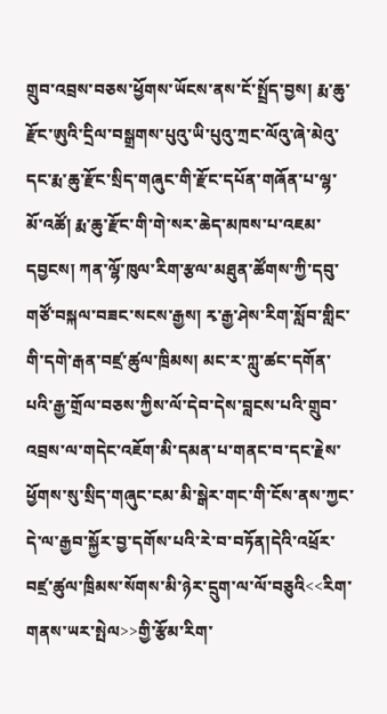གྲུབ་འབྲས་བཅས་ཕྱོགས་ཡོངས་ནས་ངོ་སྤྲོད་བྱས། རྨ་ཆུ་རྫོང་ཨུའི་དྲིལ་བསྒྲགས་པུའུ་ཡི་པུའུ་ཀྲང་ལོའུ་ཞེ་མེའུ་དང་རྨ་ཆུ་རྫོང་སྲིད་གཞུང་གི་རྫོང་དཔོན་གཞོན་པ་ལྷ་མོ་འཚོ། རྨ་ཆུ་རྫོང་གི་གེ་སར་ཆེད་མཁས་པ་འཇམ་དབྱངས། ཀན་ལྷོ་ཁུལ་རིག་རྩལ་མཐུན་ཚོགས་ཀྱི་དབུ་གཙོ་བསྐལ་བཟང་སངས་རྒྱས། རྭ་རྒྱ་ཤེས་རིག་སློབ་གླིང་གི་དགེ་རྒན་བཛྲ་ཚུལ་ཁྲིམས། མང་ར་ཀླུ་ཚང་དགོན་པའི་རྒྱ་གྲོལ་བཅས་ཀྱིས་ལོ་དེབ་དེས་བླངས་པའི་གྲུབ་འབྲས་ལ་གདེང་འཇོག་མི་དམན་པ་གནང་བ་དང་རྗེས་ཕྱོགས་སུ་སྲིད་གཞུང་ངམ་མི་སྒེར་གང་གི་ངོས་ནས་ཀྱང་དེ་ལ་རྒྱབ་སྐྱོར་བྱ་དགོས་པའི་རེ་བ་བཏོན།དེའི་འཕྲོར་བཛྲ་ཚུལ་ཁྲིམས་སོགས་མི་ཉེར་དྲུག་ལ་ལོ་བཅུའི<<རིག་གནས་ཡར་སྤེལ>>གྱི་རྩོམ་རིག་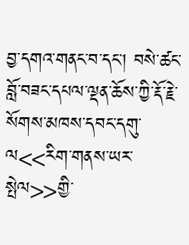བྱ་དགའ་གནང་བ་དང་། བསེ་ཚང་བློ་བཟང་དཔལ་ལྡན་ཆོས་ཀྱི་རྡོ་རྗེ་སོགས་མཁས་དབང་དགུ་ལ<<རིག་གནས་ཡར་སྤེལ>>གྱི་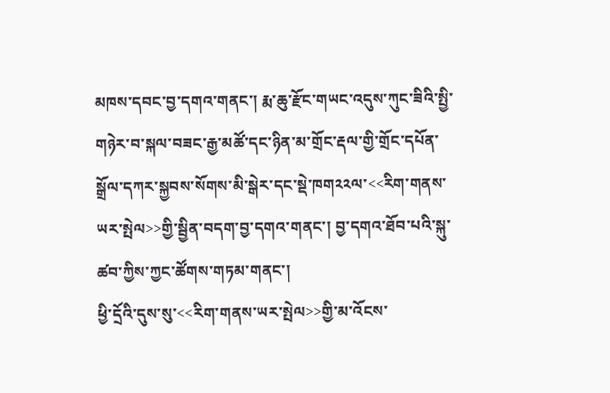མཁས་དབང་བྱ་དགའ་གནང་། རྨ་ཆུ་རྫོང་གཡང་འདུས་ཀུང་ཟིའི་སྤྱི་གཉེར་བ་སྐལ་བཟང་རྒྱ་མཚོ་དང་ཉིན་མ་གྲོང་རྡལ་གྱི་གྲོང་དཔོན་སྒྲོལ་དཀར་སྐྱབས་སོགས་མི་སྒེར་དང་སྡེ་ཁག༢༢ལ་<<རིག་གནས་ཡར་སྤེལ>>གྱི་སྦྱིན་བདག་བྱ་དགའ་གནང་། བྱ་དགའ་ཐོབ་པའི་སྐུ་ཚབ་ཀྱིས་ཀྱང་ཚོགས་གཏམ་གནང་།
ཕྱི་དྲོའི་དུས་སུ་<<རིག་གནས་ཡར་སྤེལ>>གྱི་མ་འོངས་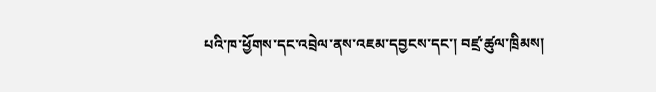པའི་ཁ་ཕྱོགས་དང་འབྲེལ་ནས་འཇམ་དབྱངས་དང་། བཛྲ་ཚུལ་ཁྲིམས།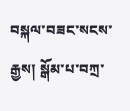བསྐལ་བཟང་སངས་རྒྱས། སྒོམ་པ་བཀྲ་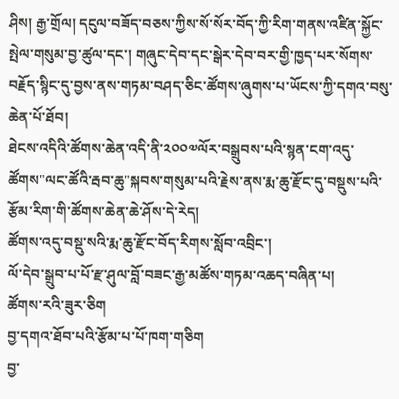ཤིས། རྒྱ་གྲོལ། དངུལ་བཟོད་བཅས་ཀྱིས་སོ་སོར་བོད་ཀྱི་རིག་གནས་འཛིན་སྐྱོང་སྤེལ་གསུམ་བྱ་ཚུལ་དང་། གཞུང་དེབ་དང་སྒེར་དེབ་བར་གྱི་ཁྱད་པར་སོགས་བརྗོད་སྙིང་དུ་བྱས་ནས་གཏམ་བཤད་ཅིང་ཚོགས་ཞུགས་པ་ཡོངས་ཀྱི་དགའ་བསུ་ཆེན་པོ་ཐོབ།
ཐེངས་འདིའི་ཚོགས་ཆེན་འདི་ནི་༢༠༠༧ལོར་བསྒྲུབས་པའི་སྙན་ངག་འདུ་ཚོགས"ལང་ཚོའི་རྦབ་ཆུ"སྐབས་གསུམ་པའི་རྗེས་ནས་རྨ་ཆུ་རྫོང་དུ་བསྡུས་པའི་རྩོམ་རིག་གི་ཚོགས་ཆེན་ཆེ་ཤོས་དེ་རེད།
ཚོགས་འདུ་བསྡུ་སའི་རྨ་ཆུ་རྫོང་བོད་རིགས་སློབ་འབྲིང་།
ལོ་དེབ་སྒྲུབ་པ་པོ་རྫ་ཤུལ་བློ་བཟང་རྒྱ་མཚོས་གཏམ་འཆད་བཞིན་པ།
ཚོགས་རའི་ཟུར་ཅིག
བྱ་དགའ་ཐོབ་པའི་རྩོམ་པ་པོ་ཁག་གཅིག
བྱ་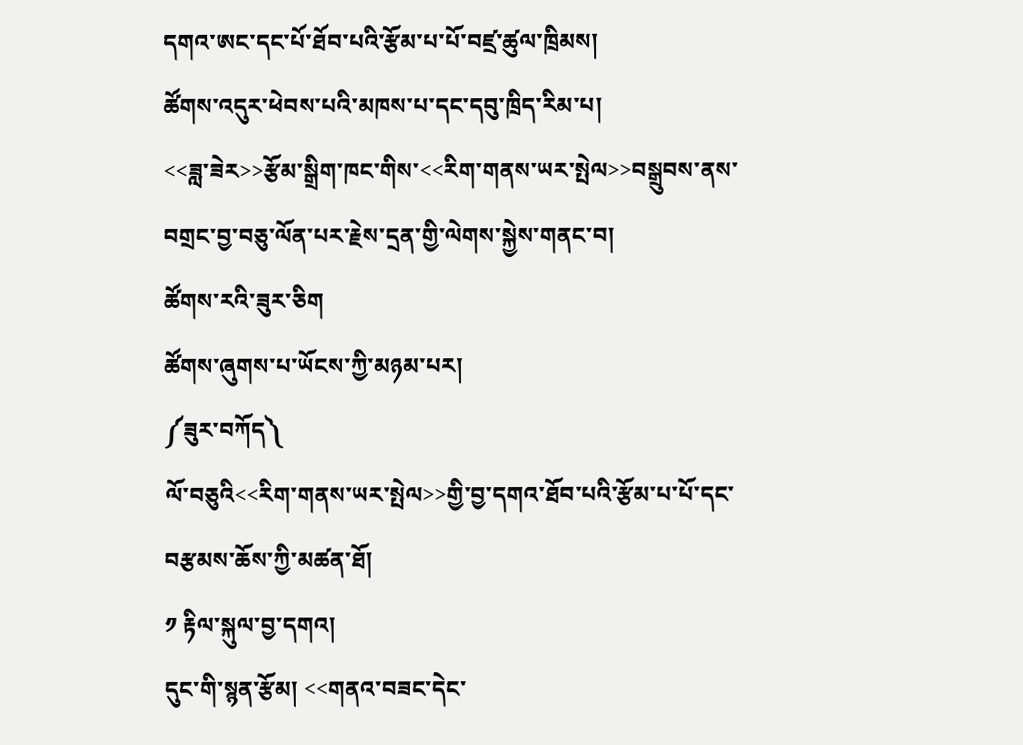དགའ་ཨང་དང་པོ་ཐོབ་པའི་རྩོམ་པ་པོ་བཛྲ་ཚུལ་ཁྲིམས།
ཚོགས་འདུར་ཕེབས་པའི་མཁས་པ་དང་དབུ་ཁྲིད་རིམ་པ།
<<ཟླ་ཟེར>>རྩོམ་སྒྲིག་ཁང་གིས་<<རིག་གནས་ཡར་སྤེལ>>བསྒྲུབས་ནས་བགྲང་བྱ་བཅུ་ལོན་པར་རྗེས་དྲན་གྱི་ལེགས་སྐྱེས་གནང་བ།
ཚོགས་རའི་ཟུར་ཅིག
ཚོགས་ཞུགས་པ་ཡོངས་ཀྱི་མཉམ་པར།
༼ཟུར་བཀོད༽
ལོ་བཅུའི<<རིག་གནས་ཡར་སྤེལ>>གྱི་བྱ་དགའ་ཐོབ་པའི་རྩོམ་པ་པོ་དང་བརྩམས་ཆོས་ཀྱི་མཚན་ཐོ།
༡ རྟིལ་སྐུལ་བྱ་དགའ།
དུང་གི་སྙན་རྩོམ། <<གནའ་བཟང་དེང་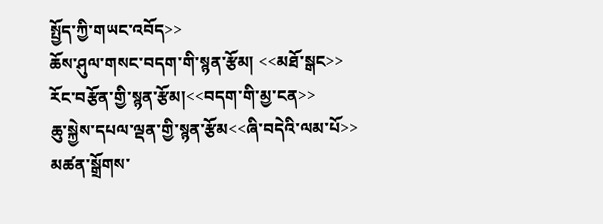སྤྱོད་ཀྱི་གཡང་འབོད>>
ཆོས་ཤུལ་གསང་བདག་གི་སྙན་རྩོམ། <<མཐོ་སྒང>>
རོང་བརྩོན་གྱི་སྙན་རྩོམ།<<བདག་གི་མྱ་ངན>>
ཆུ་སྐྱེས་དཔལ་ལྡན་གྱི་སྙན་རྩོམ<<ཞི་བདེའི་ལམ་པོ>>
མཚན་སྒྲོགས་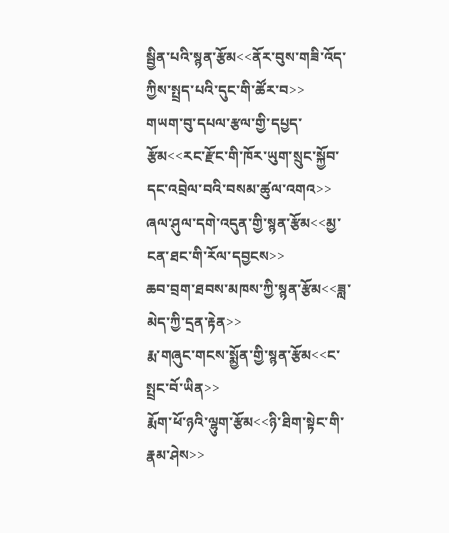སྦྱིན་པའི་སྙན་རྩོམ<<ནོར་བུས་གཟི་འོད་ཀྱིས་སྤྲད་པའི་དུང་གི་ཚོར་བ>>
གཡག་བུ་དཔལ་རྩལ་གྱི་དཔྱད་རྩོམ<<རང་རྫོང་གི་ཁོར་ཡུག་སྲུང་སྐྱོབ་དང་འབྲེལ་བའི་བསམ་ཚུལ་འགའ>>
ཞལ་ཤུལ་དགེ་འདུན་གྱི་སྙན་རྩོམ<<མྱ་ངན་ཐང་གི་རོལ་དབྱངས>>
ཆབ་བྲག་ཐབས་མཁས་ཀྱི་སྙན་རྩོམ<<ཟླ་མེད་ཀྱི་དྲན་རྟེན>>
རྨ་གཞུང་གངས་སྨྱོན་གྱི་སྙན་རྩོམ<<ང་སྤྲང་བོ་ཡིན>>
རྨོག་ཕོ་ཉའི་ལྷུག་རྩོམ<<ཉི་ཐིག་སྟེང་གི་རྣམ་ཤེས>>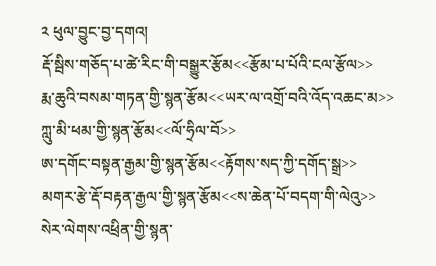༢ ཕུལ་བྱུང་བྱ་དགའ།
རྡོ་སྦིས་གཅོད་པ་ཚེ་རིང་གི་བསྒྱུར་རྩོམ<<རྩོམ་པ་པོའི་ངལ་རྩོལ>>
རྨ་ཆུའི་བསམ་གཏན་གྱི་སྙན་རྩོམ<<ཡར་ལ་འགྲོ་བའི་འོད་འཆང་མ>>
ཀླུ་མི་ཕམ་གྱི་སྙན་རྩོམ<<ལོ་ཧྲིལ་བོ>>
ཨ་དགོང་བསྟན་རྒྱམ་གྱི་སྙན་རྩོམ<<རྟོགས་སད་ཀྱི་དགོད་སྒྲ>>
མགར་རྩེ་རྡོ་བརྟན་རྒྱལ་གྱི་སྙན་རྩོམ<<ས་ཆེན་པོ་བདག་གི་ལེའུ>>
སེར་ལེགས་འཕྲིན་གྱི་སྙན་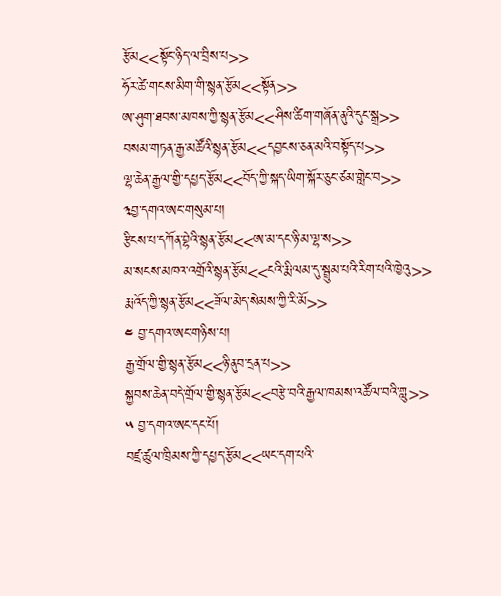རྩོམ<<སྟོང་ཉིད་ལ་བྲིས་པ>>
ཧོར་ཚེ་གངས་མིག་གི་སྙན་རྩོམ<<སྟོན>>
ཨ་ཤུག་ཐབས་མཁས་ཀྱི་སྙན་རྩོམ<<ཤིས་ཚིག་གཞོན་ནུའི་དུང་སྒྲ>>
བསམ་གཏན་རྒྱ་མཚོའི་སྙན་རྩོམ<<དབྱངས་ཅན་མའི་བསྟོད་པ>>
ལྷ་ཆེན་རྒྱལ་གྱི་དཔྱད་རྩོམ<<བོད་ཀྱི་སྐད་ཡིག་སྐོར་ཅུང་ཙམ་གླེང་བ>>
༣བྱ་དགའ་ཨང་གསུམ་པ།
རྩིངས་པ་དཀོན་བྷེའི་སྙན་རྩོམ<<ཨ་མ་དང་ཉི་མ་ལྷ་ས>>
མ་སངས་མཁའ་འགྲོའི་སྙན་རྩོམ<<ངའི་རྨི་ལམ་དུ་སྦྲུམ་པའི་རིག་པའི་ཁྱེའུ>>
རྨ་འོད་ཀྱི་སྙན་རྩོམ<<ཟོལ་མེད་སེམས་ཀྱི་རི་མོ>>
༤ བྱ་དགའ་ཨང་གཉིས་པ།
རྒྱ་གྲོལ་གྱི་སྙན་རྩོམ<<ཉི་ནུབ་དྲན་པ>>
སྐྱབས་ཆེན་བདེ་གྲོལ་གྱི་སྙན་རྩོམ<<བརྩེ་བའི་རྒྱལ་ཁམས་འཚོལ་བའི་གླུ>>
༥ བྱ་དགའ་ཨང་དང་པོ།
བཛྲ་ཚུལ་ཁྲིམས་ཀྱི་དཔྱད་རྩོམ<<ཡང་དག་པའི་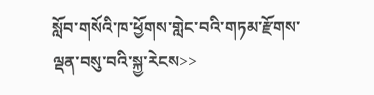སློབ་གསོའི་ཁ་ཕྱོགས་གླེང་བའི་གཏམ་རྫོགས་ལྡན་བསུ་བའི་སྐྱ་རེངས>>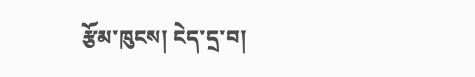རྩོམ་ཁུངས། ངེད་དྲ་བ།